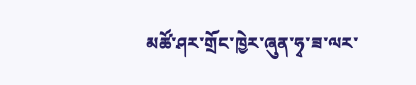མཚོ་ཤར་གྲོང་ཁྱེར་ཞུན་ཧྭ་ཟ་ལར་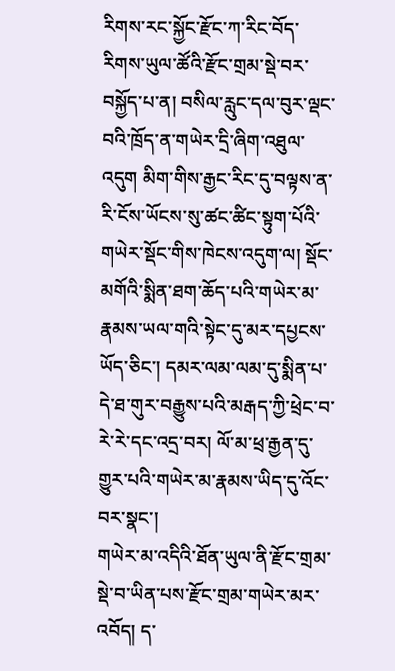རིགས་རང་སྐྱོང་རྫོང་ཀ་རིང་བོད་རིགས་ཡུལ་ཚོའི་རྫོང་གྲམ་སྡེ་བར་བསྐྱོད་པ་ན། བསིལ་རླུང་དལ་བུར་ལྡང་བའི་ཁྲོད་ན་གཡེར་དྲི་ཞིག་འཐུལ་འདུག མིག་གིས་རྒྱང་རིང་དུ་བལྟས་ན་རི་ངོས་ཡོངས་སུ་ཚང་ཚིང་སྟུག་པོའི་གཡེར་སྡོང་གིས་ཁེངས་འདུག་ལ། སྡོང་མགོའི་སྨིན་ཐག་ཆོད་པའི་གཡེར་མ་རྣམས་ཡལ་གའི་སྟེང་དུ་མར་དཔྱངས་ཡོད་ཅིང་། དམར་ལམ་ལམ་དུ་སྨིན་པ་དེ་ཐ་གུར་བརྒྱུས་པའི་མརྒད་ཀྱི་ཕྲེང་བ་རེ་རེ་དང་འདྲ་བར། ལོ་མ་ཕྲ་རྒྱན་དུ་གྱུར་པའི་གཡེར་མ་རྣམས་ཡིད་དུ་འོང་བར་སྣང་།
གཡེར་མ་འདིའི་ཐོན་ཡུལ་ནི་རྫོང་གྲམ་སྡེ་བ་ཡིན་པས་རྫོང་གྲམ་གཡེར་མར་འབོད། ད་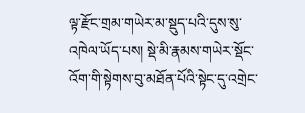ལྟ་རྫོང་གྲམ་གཡེར་མ་སྡུད་པའི་དུས་སུ་འཁེལ་ཡོད་པས། སྡེ་མི་རྣམས་གཡེར་སྡོང་འོག་གི་སྟེགས་བུ་མཐོན་པོའི་སྟེང་དུ་འགྲེང་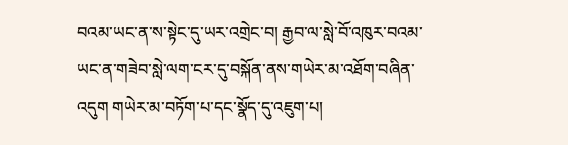བའམ་ཡང་ན་ས་སྟེང་དུ་ཡར་འགྲེང་བ། རྒྱབ་ལ་སླེ་བོ་འཁུར་བའམ་ཡང་ན་གཟེབ་སླེ་ལག་ངར་དུ་བསྐོན་ནས་གཡེར་མ་འཐོག་བཞིན་འདུག གཡེར་མ་བཏོག་པ་དང་སྣོད་དུ་འཇུག་པ།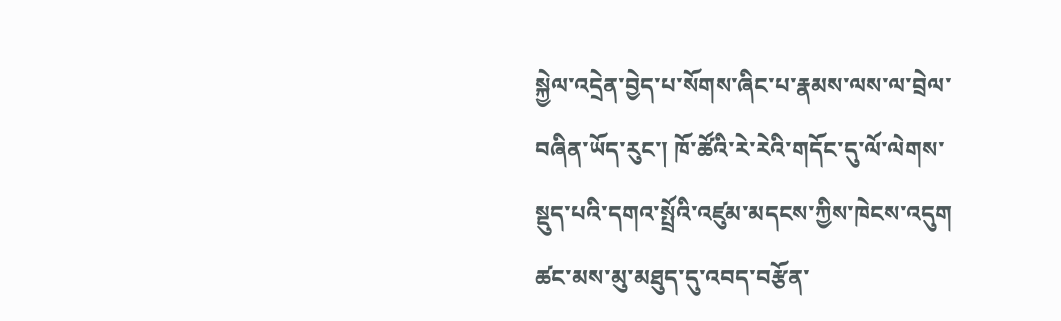སྐྱེལ་འདྲེན་བྱེད་པ་སོགས་ཞིང་པ་རྣམས་ལས་ལ་བྲེལ་བཞིན་ཡོད་རུང་། ཁོ་ཚོའི་རེ་རེའི་གདོང་དུ་ལོ་ལེགས་སྡུད་པའི་དགའ་སྤྲོའི་འཛུམ་མདངས་ཀྱིས་ཁེངས་འདུག
ཚང་མས་མུ་མཐུད་དུ་འབད་བརྩོན་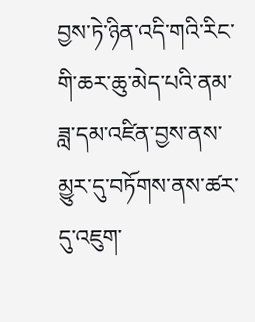བྱས་ཏེ་ཉིན་འདི་གའི་རིང་གི་ཆར་ཆུ་མེད་པའི་ནམ་ཟླ་དམ་འཛིན་བྱས་ནས་མྱུར་དུ་བཏོགས་ནས་ཚར་དུ་འཇུག་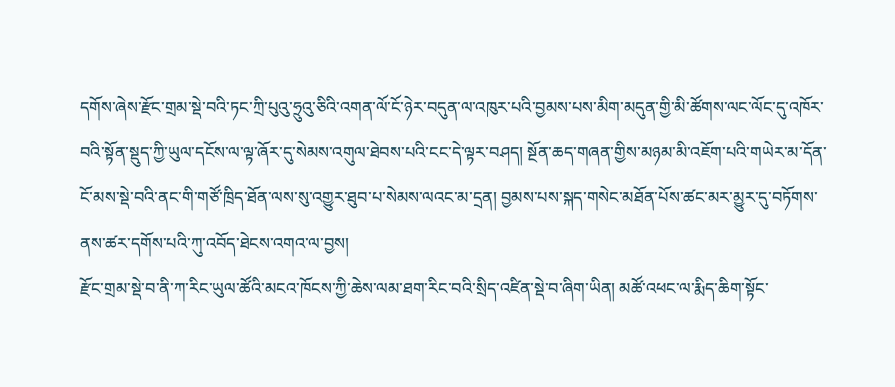དགོས་ཞེས་རྫོང་གྲམ་སྡེ་བའི་ཏང་ཀྲི་པུའུ་ཧྲུའུ་ཅིའི་འགན་ལོ་ངོ་ཉེར་བདུན་ལ་འཁུར་པའི་བྱམས་པས་མིག་མདུན་གྱི་མི་ཚོགས་ལང་ལོང་དུ་འཁོར་བའི་སྟོན་སྡུད་ཀྱི་ཡུལ་དངོས་ལ་ལྟ་ཞོར་དུ་སེམས་འགུལ་ཐེབས་པའི་ངང་དེ་ལྟར་བཤད། སྔོན་ཆད་གཞན་གྱིས་མཉམ་མི་འཇོག་པའི་གཡེར་མ་དོན་ངོ་མས་སྡེ་བའི་ནང་གི་གཙོ་ཁྲིད་ཐོན་ལས་སུ་འགྱུར་ཐུབ་པ་སེམས་ལའང་མ་དྲན། བྱམས་པས་སྐད་གསེང་མཐོན་པོས་ཚང་མར་མྱུར་དུ་བཏོགས་ནས་ཚར་དགོས་པའི་ཀུ་འབོད་ཐེངས་འགའ་ལ་བྱས།
རྫོང་གྲམ་སྡེ་བ་ནི་ཀ་རིང་ཡུལ་ཚོའི་མངའ་ཁོངས་ཀྱི་ཆེས་ལམ་ཐག་རིང་བའི་སྲིད་འཛིན་སྡེ་བ་ཞིག་ཡིན། མཚོ་འཕང་ལ་རྨིད་ཆིག་སྟོང་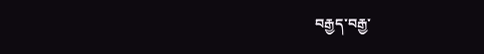བརྒྱད་བརྒྱ་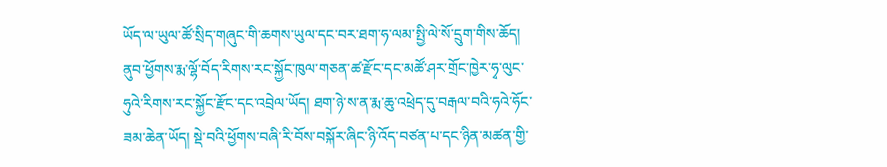ཡོད་ལ་ཡུལ་ཚོ་སྲིད་གཞུང་གི་ཆགས་ཡུལ་དང་བར་ཐག་ཧ་ལམ་སྤྱི་ལེ་སོ་དྲུག་གིས་ཆོད། ནུབ་ཕྱོགས་རྨ་ལྷོ་བོད་རིགས་རང་སྐྱོང་ཁུལ་གཅན་ཚ་རྫོང་དང་མཚོ་ཤར་གྲོང་ཁྱེར་ཧྭ་ལུང་ཧུའེ་རིགས་རང་སྐྱོང་རྫོང་དང་འབྲེལ་ཡོད། ཐག་ཉེ་ས་ན་རྨ་ཆུ་འཕྲེད་དུ་བརྒལ་བའི་ཧའེ་ཧོང་ཟམ་ཆེན་ཡོད། སྡེ་བའི་ཕྱོགས་བཞི་རི་བོས་བསྐོར་ཞིང་ཉི་འོད་བཙན་པ་དང་ཉིན་མཚན་གྱི་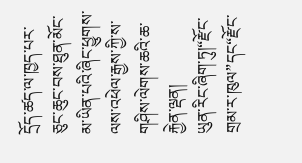དྲོད་ཚད་ལ་ཁྱད་པར་ཅུང་ཆུང་བས་ཐུན་མོང་མ་ཡིན་པའི་ཞིང་ཕྱུགས་ལས་འཕེལ་རྒྱས་ཀྱི་ས་གཤིས་ལེགས་ཆའི་ཆ་རྐྱེན་ལྡན།
ཡུན་རིང་ཞིག་ཏུ།“རྫོང་གྲམ་ར་ཁུལ”དང“རྫོང་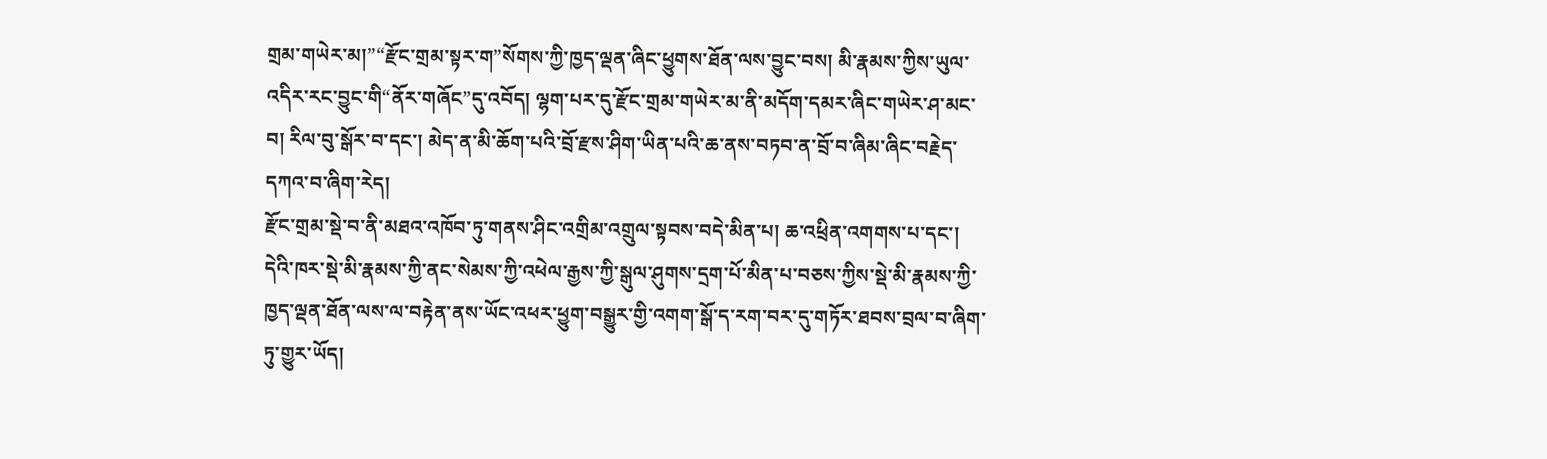གྲམ་གཡེར་མ།”“རྫོང་གྲམ་སྟར་ག”སོགས་ཀྱི་ཁྱད་ལྡན་ཞིང་ཕྱུགས་ཐོན་ལས་བྱུང་བས། མི་རྣམས་ཀྱིས་ཡུལ་འདིར་རང་བྱུང་གི“ནོར་གཞོང”དུ་འབོད། ལྷག་པར་དུ་རྫོང་གྲམ་གཡེར་མ་ནི་མདོག་དམར་ཞིང་གཡེར་ཤ་མང་བ། རིལ་བུ་སྒོར་བ་དང་། མེད་ན་མི་ཆོག་པའི་བྲོ་རྫས་ཤིག་ཡིན་པའི་ཆ་ནས་བཏབ་ན་བྲོ་བ་ཞིམ་ཞིང་བརྗེད་དཀའ་བ་ཞིག་རེད།
རྫོང་གྲམ་སྡེ་བ་ནི་མཐའ་འཁོབ་ཏུ་གནས་ཤིང་འགྲིམ་འགྲུལ་སྟབས་བདེ་མིན་པ། ཆ་འཕྲིན་འགགས་པ་དང་། དེའི་ཁར་སྡེ་མི་རྣམས་ཀྱི་ནང་སེམས་ཀྱི་འཕེལ་རྒྱས་ཀྱི་སྒུལ་ཤུགས་དྲག་པོ་མིན་པ་བཅས་ཀྱིས་སྡེ་མི་རྣམས་ཀྱི་ཁྱད་ལྡན་ཐོན་ལས་ལ་བརྟེན་ནས་ཡོང་འཕར་ཕྱུག་བསྒྱུར་གྱི་འགག་སྒོ་ད་རག་བར་དུ་གཏོར་ཐབས་བྲལ་བ་ཞིག་ཏུ་གྱུར་ཡོད།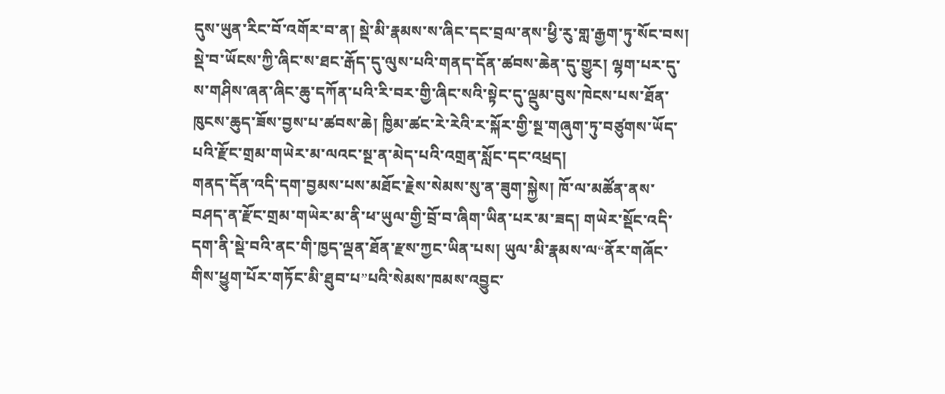དུས་ཡུན་རིང་བོ་འགོར་བ་ན། སྡེ་མི་རྣམས་ས་ཞིང་དང་བྲལ་ནས་ཕྱི་རུ་གླ་རྒྱག་ཏུ་སོང་བས། སྡེ་བ་ཡོངས་ཀྱི་ཞིང་ས་ཐང་རྒོད་དུ་ལུས་པའི་གནད་དོན་ཚབས་ཆེན་དུ་གྱུར། ལྷག་པར་དུ་ས་གཤིས་ཞན་ཞིང་ཆུ་དཀོན་པའི་རི་བར་གྱི་ཞིང་སའི་སྟེང་དུ་ལྡུམ་བུས་ཁེངས་པས་ཐོན་ཁུངས་ཆུད་ཟོས་བྱས་པ་ཚབས་ཆེ། ཁྱིམ་ཚང་རེ་རེའི་ར་སྐོར་གྱི་སྔ་གཞུག་ཏུ་བཙུགས་ཡོད་པའི་རྫོང་གྲམ་གཡེར་མ་ལའང་སྔ་ན་མེད་པའི་འགྲན་སློང་དང་འཕྲད།
གནད་དོན་འདི་དག་བྱམས་པས་མཐོང་རྗེས་སེམས་སུ་ན་ཟུག་སྐྱེས། ཁོ་ལ་མཚོན་ནས་བཤད་ན་རྫོང་གྲམ་གཡེར་མ་ནི་ཕ་ཡུལ་གྱི་བྲོ་བ་ཞིག་ཡིན་པར་མ་ཟད། གཡེར་སྡོང་འདི་དག་ནི་སྡེ་བའི་ནང་གི་ཁྱད་ལྡན་ཐོན་རྫས་ཀྱང་ཡིན་པས། ཡུལ་མི་རྣམས་ལ“ནོར་གཞོང་གིས་ཕྱུག་པོར་གཏོང་མི་ཐུབ་པ”པའི་སེམས་ཁམས་འབྱུང་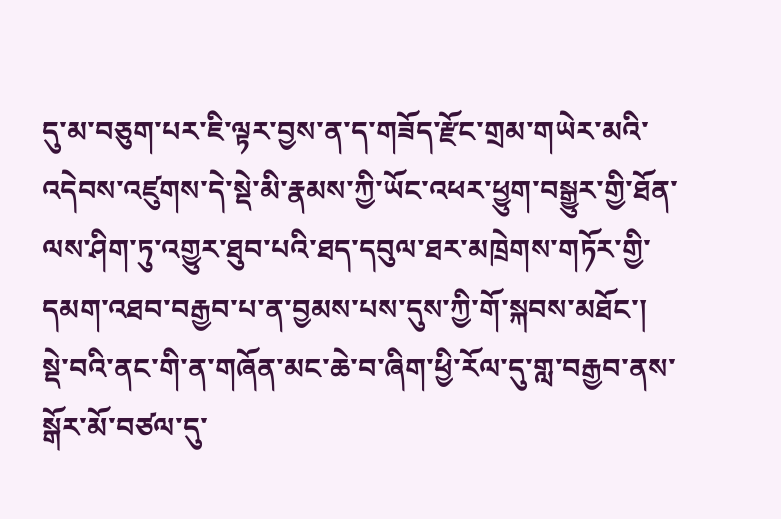དུ་མ་བཅུག་པར་ཇི་ལྟར་བྱས་ན་ད་གཟོད་རྫོང་གྲམ་གཡེར་མའི་འདེབས་འཛུགས་དེ་སྡེ་མི་རྣམས་ཀྱི་ཡོང་འཕར་ཕྱུག་བསྒྱུར་གྱི་ཐོན་ལས་ཤིག་ཏུ་འགྱུར་ཐུབ་པའི་ཐད་དབུལ་ཐར་མཁྲེགས་གཏོར་གྱི་དམག་འཐབ་བརྒྱབ་པ་ན་བྱམས་པས་དུས་ཀྱི་གོ་སྐབས་མཐོང་།
སྡེ་བའི་ནང་གི་ན་གཞོན་མང་ཆེ་བ་ཞིག་ཕྱི་རོལ་དུ་གླ་བརྒྱབ་ནས་སྒོར་མོ་བཙལ་དུ་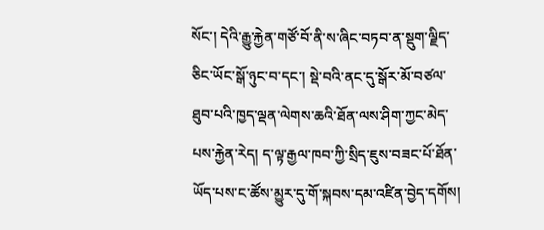སོང་། དེའི་རྒྱུ་རྐྱེན་གཙོ་བོ་ནི་ས་ཞིང་བཏབ་ན་སྡུག་ལྗིད་ཅིང་ཡོང་སྒོ་ཉུང་བ་དང་། སྡེ་བའི་ནང་དུ་སྒོར་མོ་བཙལ་ཐུབ་པའི་ཁྱད་ལྡན་ལེགས་ཆའི་ཐོན་ལས་ཤིག་ཀྱང་མེད་པས་རྐྱེན་རེད། ད་ལྟ་རྒྱལ་ཁབ་ཀྱི་སྲིད་ཇུས་བཟང་པོ་ཐོན་ཡོད་པས་ང་ཚོས་མྱུར་དུ་གོ་སྐབས་དམ་འཛིན་བྱེད་དགོས།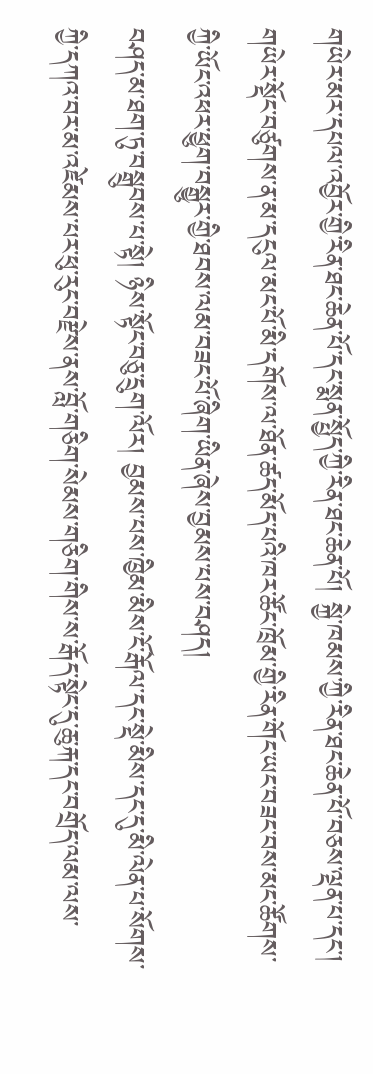གཡེར་མར་དཔལ་འབྱོར་གྱི་རིན་ཐང་ཆེན་པོ་དང་སྨན་སྤྱོད་ཀྱི་རིན་ཐང་ཆེན་པོ། སྐྱེ་ཁམས་ཀྱི་རིན་ཐང་ཆེན་པོ་བཅས་ལྡན་པ་དང་། གཡེར་སྡོང་བཙུགས་ན་མ་དངུལ་མང་པོ་མི་དགོས་ལ་ཐོན་ཚད་མོད་པའི་ཁར་ཚོང་ཁྲོམ་གྱི་རིན་གོང་ཡང་བཟང་བས་མང་ཚོགས་ཀྱི་ཡོང་འཕར་ཕྱུག་བསྒྱུར་གྱི་ཐབས་ལམ་བཟང་པོ་ཞིག་ཡིན་ཞེས་བྱམས་པས་བཤད།
བཤད་མ་ཐག་ཏུ་བསྒྲུབས་པ་སྟེ། ཉིས་སྟོང་བཅུ་དྲུག་ལོར། བྱམས་པས་ཁྱིམ་མིས་ངོ་རྒོལ་དང་སྡེ་མིས་དང་དུ་མི་ལེན་པ་སོགས་ཀྱི་དཀའ་བར་མ་འཛེམས་པར་ཕུ་རུང་བརྫེས་ནས་བློ་གཅིག་སེམས་གཅིག་གིས་ས་རྒོད་སྟེང་དུ་ཆུ་རྐ་དང་བགྲོད་ལམ་ལས་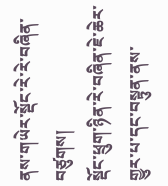ནས་གཡེར་སྡོང་རེ་རེ་བཞིན་བཙུགས།
སྡོང་ཕྲུག་ཉིན་རེ་བཞིན་ཇེ་ཆེར་གྱུར་པ་དང་བསྟུན་ནས་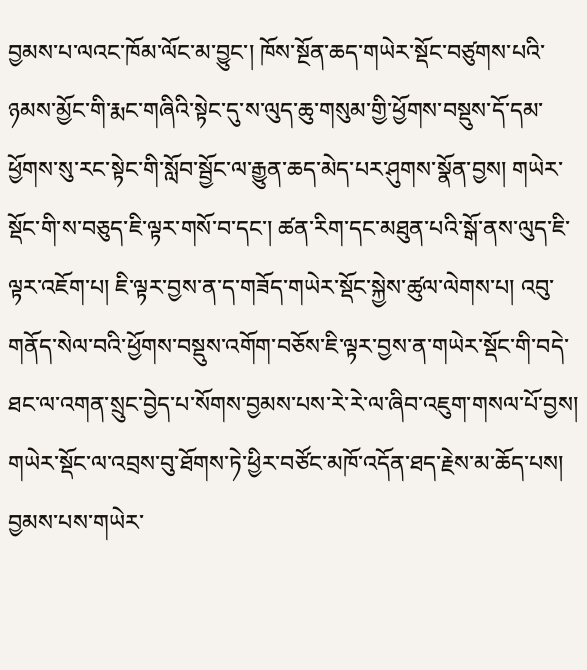བྱམས་པ་ལའང་ཁོམ་ལོང་མ་བྱུང་། ཁོས་སྔོན་ཆད་གཡེར་སྡོང་བཙུགས་པའི་ཉམས་མྱོང་གི་རྨང་གཞིའི་སྟེང་དུ་ས་ལུད་ཆུ་གསུམ་གྱི་ཕྱོགས་བསྡུས་དོ་དམ་ཕྱོགས་སུ་རང་སྟེང་གི་སློབ་སྦྱོང་ལ་རྒྱུན་ཆད་མེད་པར་ཤུགས་སྣོན་བྱས། གཡེར་སྡོང་གི་ས་བཅུད་ཇི་ལྟར་གསོ་བ་དང་། ཚན་རིག་དང་མཐུན་པའི་སྒོ་ནས་ལུད་ཇི་ལྟར་འཇོག་པ། ཇི་ལྟར་བྱས་ན་ད་གཟོད་གཡེར་སྡོང་སྐྱེས་ཚུལ་ལེགས་པ། འབུ་གནོད་སེལ་བའི་ཕྱོགས་བསྡུས་འགོག་བཅོས་ཇི་ལྟར་བྱས་ན་གཡེར་སྡོང་གི་བདེ་ཐང་ལ་འགན་སྲུང་བྱེད་པ་སོགས་བྱམས་པས་རེ་རེ་ལ་ཞིབ་འཇུག་གསལ་པོ་བྱས།
གཡེར་སྡོང་ལ་འབྲས་བུ་ཐོགས་ཏེ་ཕྱིར་བཙོང་མཁོ་འདོན་ཐད་རྗེས་མ་ཆོད་པས། བྱམས་པས་གཡེར་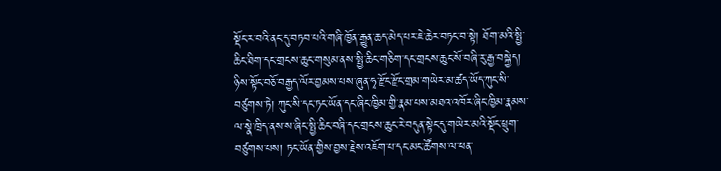སྡོང་ར་བའི་ནང་དུ་བཏབ་པའི་གཞི་ཁྱོན་རྒྱུན་ཆད་མེད་པར་ཇེ་ཆེར་བཏང་བ་སྟེ། ཐོག་མའི་སྤྱི་ཆིང་ཐིག་དང་གྲངས་ཆུང་གསུམ་ནས་སྤྱི་ཆིང་གཅིག་དང་གྲངས་ཆུང་སོ་བཞི་རུ་རྒྱ་བསྐྱེད། ཉིས་སྟོང་བཅོ་བརྒྱད་ལོར་བྱམས་པས་ཞུན་ཧྭ་རྫོང་རྫོང་གྲམ་གཡེར་མ་ཚད་ཡོད་ཀུང་སི་བཙུགས་ཏེ། ཀུང་སི་དང་ཏང་ཡོན་དང་ཞིང་ཁྱིམ་གྱི་རྣམ་པས་མཐའ་འཁོར་ཞིང་ཁྱིམ་རྣམས་ལ་སྣེ་ཁྲིད་ནས་ས་ཞིང་སྤྱི་ཆིང་བཞི་དང་གྲངས་ཆུང་རེ་བདུན་སྟེང་དུ་གཡེར་མའི་སྡོང་ཕྲུག་བཙུགས་པས། ཏང་ཡོན་གྱིས་བྱས་རྗེས་འཇོག་པ་དང་མང་ཚོགས་ལ་ཕན་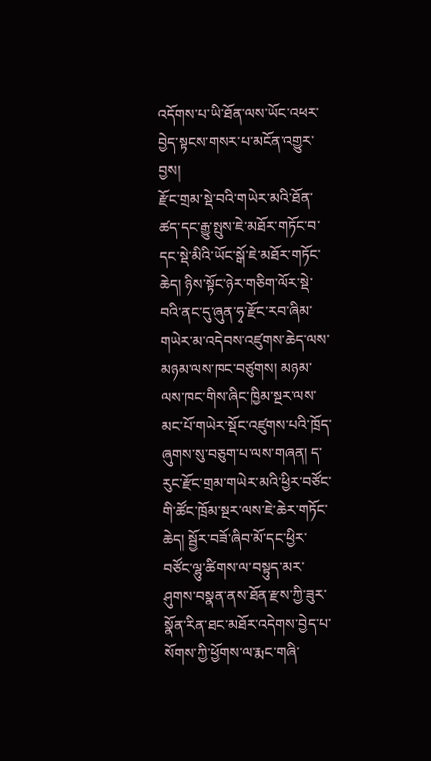འདོགས་པ་ཡི་ཐོན་ལས་ཡོང་འཕར་བྱེད་སྟངས་གསར་པ་མངོན་འགྱུར་བྱས།
རྫོང་གྲམ་སྡེ་བའི་གཡེར་མའི་ཐོན་ཚད་དང་རྒྱུ་སྤུས་ཇེ་མཐོར་གཏོང་བ་དང་སྡེ་མིའི་ཡོང་སྒོ་ཇེ་མཐོར་གཏོང་ཆེད། ཉིས་སྟོང་ཉེར་གཅིག་ལོར་སྡེ་བའི་ནང་དུ་ཞུན་ཧྭ་རྫོང་རབ་ཞིམ་གཡེར་མ་འདེབས་འཛུགས་ཆེད་ལས་མཉམ་ལས་ཁང་བཙུགས། མཉམ་ལས་ཁང་གིས་ཞིང་ཁྱིམ་སྔར་ལས་མང་པོ་གཡེར་སྡོང་འཛུགས་པའི་ཁྲོད་ཞུགས་སུ་བཅུག་པ་ལས་གཞན། ད་རུང་རྫོང་གྲམ་གཡེར་མའི་ཕྱིར་བཙོང་གི་ཚོང་ཁྲོམ་སྔར་ལས་ཇེ་ཆེར་གཏོང་ཆེད། སྦྱོར་བཟོ་ཞིབ་མོ་དང་ཕྱིར་བཙོང་ལྷུ་ཚིགས་ལ་བསྟུད་མར་ཤུགས་བསྣན་ནས་ཐོན་རྫས་ཀྱི་ཟུར་སྣོན་རིན་ཐང་མཐོར་འདེགས་བྱེད་པ་སོགས་ཀྱི་ཕྱོགས་ལ་རྨང་གཞི་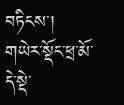བཏིངས་།
གཡེར་སྡོང་ཕྲ་མོ་དེ་སྡེ་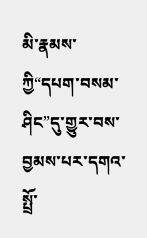མི་རྣམས་ཀྱི“དཔག་བསམ་ཤིང”དུ་གྱུར་བས་བྱམས་པར་དགའ་སྤྲོ་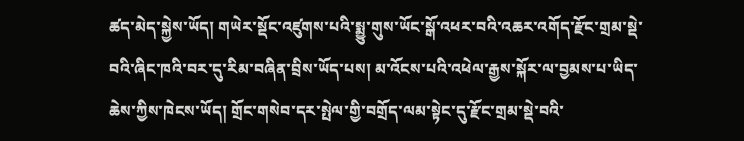ཚད་མེད་སྐྱེས་ཡོད། གཡེར་སྡོང་འཛུགས་པའི་སྨྱུ་གུས་ཡོང་སྒོ་འཕར་བའི་འཆར་འགོད་རྫོང་གྲམ་སྡེ་བའི་ཞིང་ཁའི་བར་དུ་རིམ་བཞིན་བྲིས་ཡོད་པས། མ་འོངས་པའི་འཕེལ་རྒྱས་སྐོར་ལ་བྱམས་པ་ཡིད་ཆེས་ཀྱིས་ཁེངས་ཡོད། གྲོང་གསེབ་དར་སྤེལ་གྱི་བགྲོད་ལམ་སྟེང་དུ་རྫོང་གྲམ་སྡེ་བའི་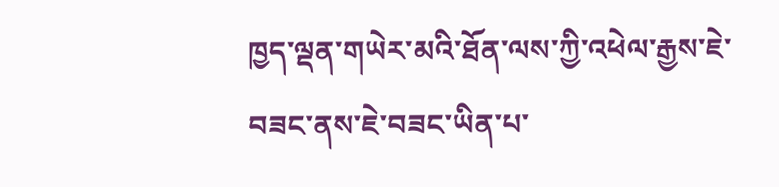ཁྱད་ལྡན་གཡེར་མའི་ཐོན་ལས་ཀྱི་འཕེལ་རྒྱས་ཇེ་བཟང་ནས་ཇེ་བཟང་ཡིན་པ་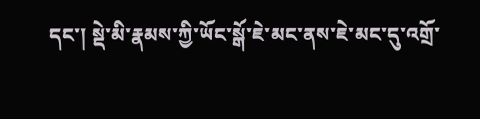དང་། སྡེ་མི་རྣམས་ཀྱི་ཡོང་སྒོ་ཇེ་མང་ནས་ཇེ་མང་དུ་འགྲོ་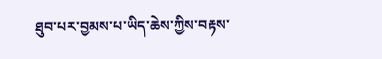ཐུབ་པར་བྱམས་པ་ཡིད་ཆེས་ཀྱིས་བརྟས་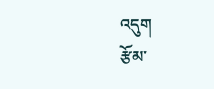འདུག
རྩོམ་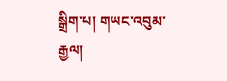སྒྲིག་པ། གཡང་འབུམ་རྒྱལ།